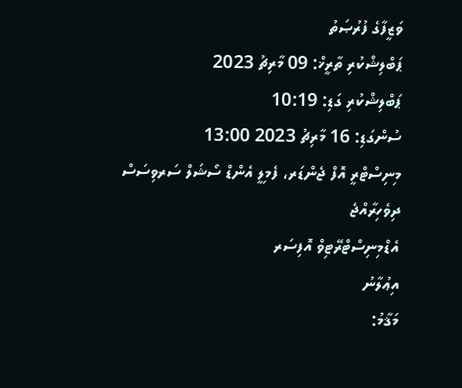ވަޒީފާގެ ފުރުޞަތު
ޕަބްލިޝްކުރި ތާރީޚް: 09 މާރިޗު 2023
ޕަބްލިޝްކުރި ގަޑި: 10:19
ސުންގަޑި: 16 މާރިޗު 2023 13:00
މިނިސްޓްރީ އޮފް ޖެންޑަރ، ފެމިލީ އެންޑް ސޯޝަލް ސަރވިސަސް
ދިވެހިރާއްޖެ
އެޑްމިނިސްޓްރޭޓިވް އޮފިސަރ
އިޢުލާނު
މަޤާމު: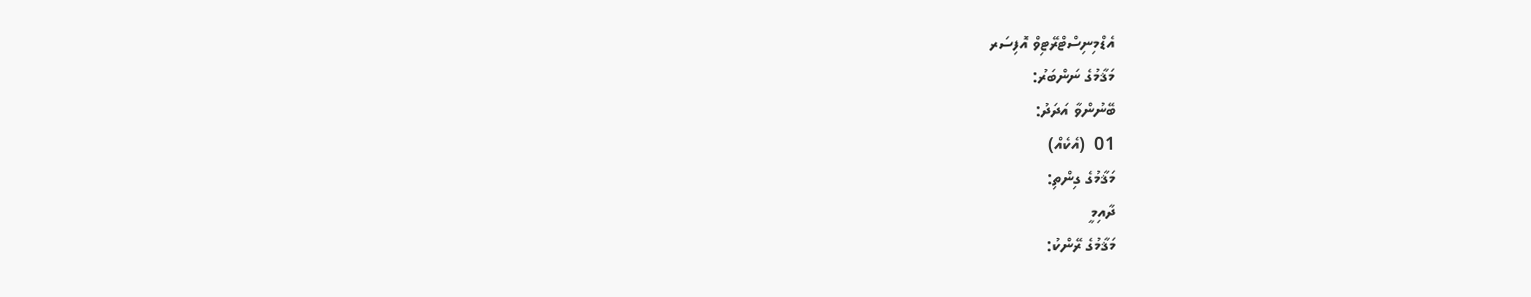އެޑްމިނިސްޓްރޭޓިވް އޮފިސަރ
މަޤާމުގެ ނަންބަރު:
ބޭނުންވާ އަދަދު:
01  (އެކެއް)
މަޤާމުގެ ގިންތި:
ދާއިމީ
މަޤާމުގެ ރޭންކު: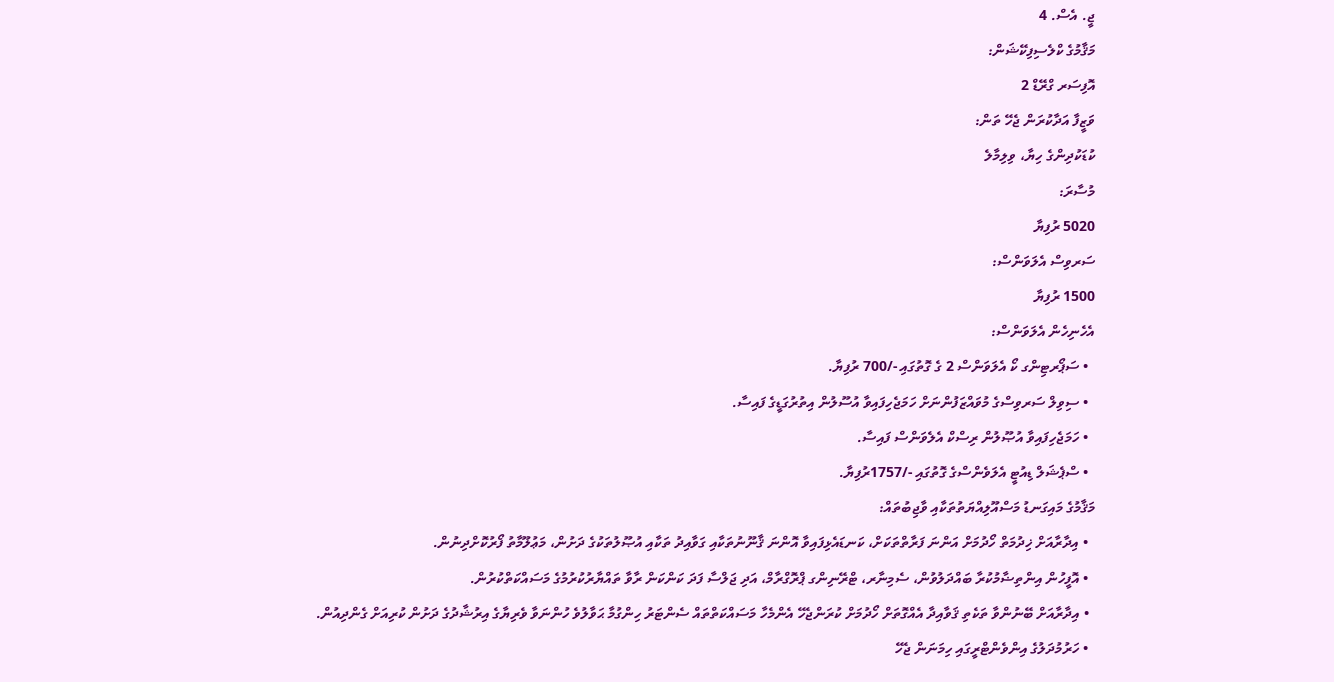ޖީ. އެސް. 4
މަޤާމުގެ ކްލެސިފިކޭޝަން:
އޮފިސަރ ގްރޭޑް 2
ވަޒީފާ އަދާކުރަން ޖެހޭ ތަން:
ކުޑަކުދިންގެ ހިޔާ، ވިލިމާލެ
މުސާރަ:
5020 ރުފިޔާ
ސަރވިސް އެލަވަންސް:
1500 ރުފިޔާ
އެހެނިހެން އެލަވަންސް:
  • ސަޕޯރޓިންގ ކޯ އެލަވަންސް 2 ގެ ގޮތުގައި -/700 ރުފިޔާ.
  • ސިވިލް ސަރވިސްގެ މުވައްޒަފުންނަށް ހަމަޖެހިފައިވާ އުސޫލުން އިތުރުގަޑީގެ ފައިސާ.
  • ހަމަޖެހިފައިވާ އުޞޫލުން ރިސްކް އެލެވަންސް ފައިސާ.
  • ސްޕެޝަލް ޑިއުޓީ އެލަވެންސްގެ ގޮތުގައި -/1757ރުފިޔާ.
މަޤާމުގެ މައިގަނޑު މަސްއޫލިއްޔަތުތަކާއި ވާޖިބުތައް:
  • އިދާރާއަށް ޚިދުމަތް ހޯދުމަށް އަންނަ ފަރާތްތަކަށް، ކަނޑައެޅިފައިވާ އޮންނަ ޤާނޫނުތަކާއި ގަވާއިދު ތަކާއި އުޞޫލުތަކުގެ ދަށުން، މަޢުލޫމާތު ފޯރުކޮށްދިނުން.
  • އޮފީހުން އިންތިޟާމުކުރާ ބައްދަލުވުން، ސެމިނާރ، ޓްރޭނިންގ ޕްރޮގްރާމް، އަދި ޖަލްސާ ފަދަ ކަންކަން ރާވާ ތައްޔާރުކުރުމުގެ މަސައްކަތްކުރުން.
  • އިދާރާއަށް ބޭނުންވާ ތަކެތި ޤަވާއިދާ އެއްގޮތަށް ހޯދުމަށް ކުރަންޖެހޭ އެންމެހާ މަސައްކަތްތައް ސެންޓަރު ހިންގުމާ ޙަވާލުވެ ހުންނަވާ ވެރިޔާގެ އިރުޝާދުގެ ދަށުން ކުރިއަށް ގެންދިއުން.
  • ހަރުމުދަލުގެ އިންވެންޓްރީގައި ހިމަނަން ޖެހޭ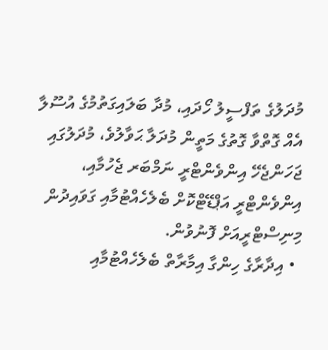މުދަލުގެ ތަފްސީލު ހޯދައި، މުދާ ބަލައިގަތުމުގެ އުސޫލާ އެއް ގޮތްވާ ގޮތުގެ މަތީން މުދަލާ ޙަވާލުވެ، މުދަލުގައި ޖަހަންޖެހޭ އިންވެންޓްރީ ނަމްބަރ ޖެހުމާއި، އިންވެންޓްރީ އަޕްޑޭޓްކޮށް ބެލެހެއްޓުމާއި ގަވައިދުން މިނިސްޓްރީއަށް ފޮނުވުން.
  • އިދާރާގެ ހިންގާ އިމާރާތް ބެލެހެއްޓުމާއި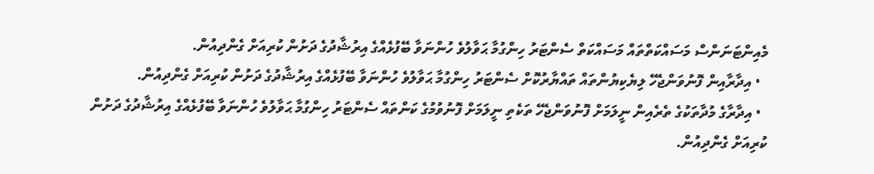މެއިންޓަނަންސް މަސައްކަތްތައް މަސައްކަތް ސެންޓަރު ހިންގުމާ ޙަވާލުވެ ހުންނަވާ ބޭފުޅެއްގެ އިރުޝާދުގެ ދަށުން ކުރިއަށް ގެންދިއުން.
  • އިދާރާއިން ފޮނުވަންޖެހޭ ލިޔެކިޔުންތައް ތައްޔާރުކޮށް ސެންޓަރު ހިންގުމާ ޙަވާލުވެ ހުންނަވާ ބޭފުޅެއްގެ އިރުޝާދުގެ ދަށުން ކުރިއަށް ގެންދިއުން.
  • އިދާރާގެ މުދާތަކުގެ ތެރެއިން ނީލަމަށް ފޮނުވަންޖެހޭ ތަކެތި ނީލަމަށް ފޮނުވުމުގެ ކަންތައް ސެންޓަރު ހިންގުމާ ޙަވާލުވެ ހުންނަވާ ބޭފުޅެއްގެ އިރުޝާދުގެ ދަށުން ކުރިއަށް ގެންދިއުން.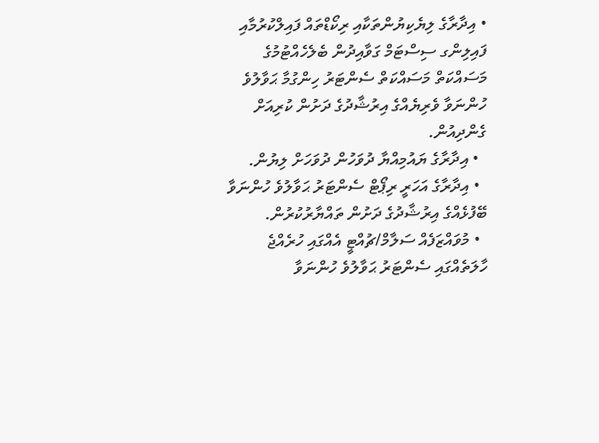• އިދާރާގެ ލިޔެކިޔުންތަކާއި ރިކޯޑްތައް ފައިލްކުރުމާއި ފައިލިންގ ސިސްޓަމް ގަވާއިދުން ބެލެހެއްޓުމުގެ މަސައްކަތް މަސައްކަތް ސެންޓަރު ހިންގުމާ ޙަވާލުވެ ހުންނަވާ ވެރިޔެއްގެ އިރުޝާދުގެ ދަށުން ކުރިއަށް ގެންދިއުން.
  • އިދާރާގެ ޔައުމިއްޔާ ދުވަހުން ދުވަހަށް ލިޔުން.
  • އިދާރާގެ އަހަރީ ރިޕޯޓް ސެންޓަރު ޙަވާލުވެ ހުންނަވާ ބޭފުޅެއްގެ އިރުޝާދުގެ ދަށުން ތައްޔާރުކުރުން.
  • މުވައްޒަފެއް ސަލާމް/ޗުއްޓީ އެއްގައި ހުރެއްޖެ ހާލަތެއްގައި ސެންޓަރު ޙަވާލުވެ ހުންނަވާ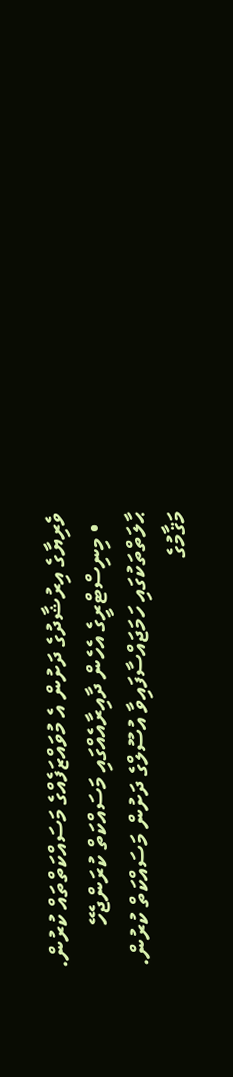ވެރިޔާގެ އިރުޝާދުގެ ދަށުން އެ މުވައްޒަފެއްގެ މަސައްކަތްތައް ކުރުން.
  • މިނިސްޓްރީގެ އެހެން ދާއިރާއެއްގައި މަސައްކަތް ކުރަންޖެހޭ ޙާލަތްތަކުގައި ހަމަޖައްސާފައިވާ އުސޫލްގެ ދަށުން މަސައްކަތް ކުރުން.
މަޤާމުގެ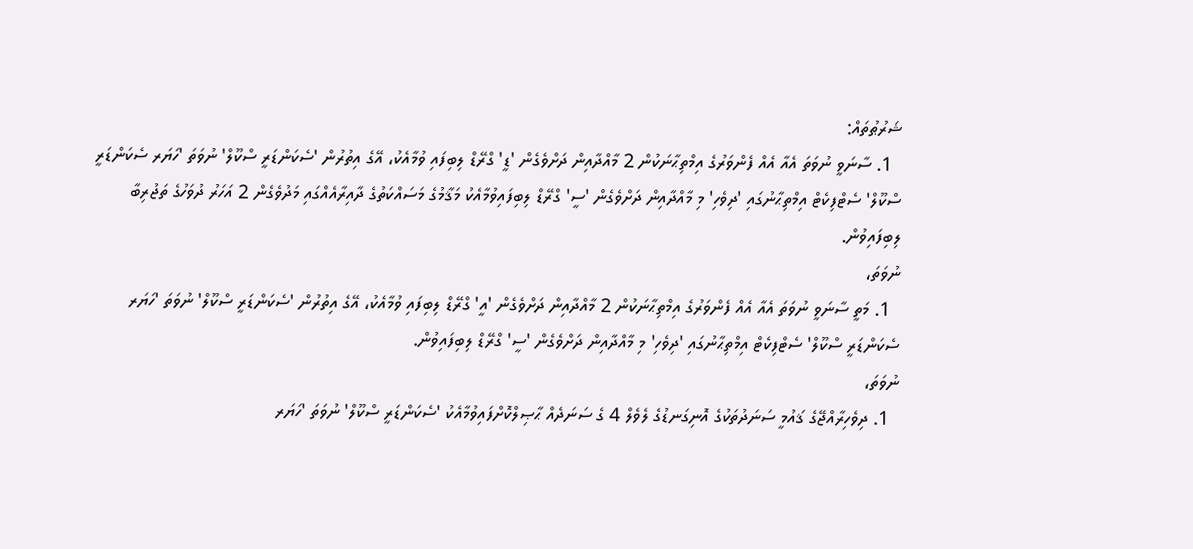ޝަރުޠުތައް:
  1. ސާނަވީ ނުވަތަ އެއާ އެއް ފެންވަރުގެ އިމްތިޙާނަކުން 2 މާއްދާއިން ދަށްވެގެން 'ޑީ' ގްރޭޑް ލިބިފައި ވުމާއެކު، އޭގެ އިތުރުން 'ސެކަންޑަރީ ސްކޫލް' ނުވަތަ 'ހަޔަރ ސެކަންޑަރީ ސްކޫލް' ސެޓްފިކެޓް އިމްތިޙާނުގައި 'ދިވެހި' މި މާއްދާއިން ދަށްވެގެން 'ސީ' ގްރޭޑް ލިބިފައިވުމާއެކު މަޤާމުގެ މަސައްކަތުގެ ދާއިރާއެއްގައި މަދުވެގެން 2 އަހަރު ދުވަހުގެ ތަޖުރިބާ
ލިބިފައިވުން.
ނުވަތަ،
  1. މަތީ ސާނަވީ ނުވަތަ އެއާ އެއް ފެންވަރުގެ އިމްތިޙާނަކުން 2 މާއްދާއިން ދަށްވެގެން 'އީ' ގްރޭޑް ލިބިފައި ވުމާއެކު، އޭގެ އިތުރުން 'ސެކަންޑަރީ ސްކޫލް' ނުވަތަ 'ހަޔަރ ސެކަންޑަރީ ސްކޫލް' ސެޓްފިކެޓް އިމްތިޙާނުގައި 'ދިވެހި' މި މާއްދާއިން ދަށްވެގެން 'ސީ' ގްރޭޑް ލިބިފައިވުން.
ނުވަތަ،
  1. ދިވެހިރާއްޖޭގެ ޤައުމީ ސަނަދުތަކުގެ އޮނިގަނޑުގެ ލެވެލް 4 ގެ ސަނަދެއް ޙާޞިލްކޮށްފައިވުމާއެކު 'ސެކަންޑަރީ ސްކޫލް' ނުވަތަ 'ހަޔަރ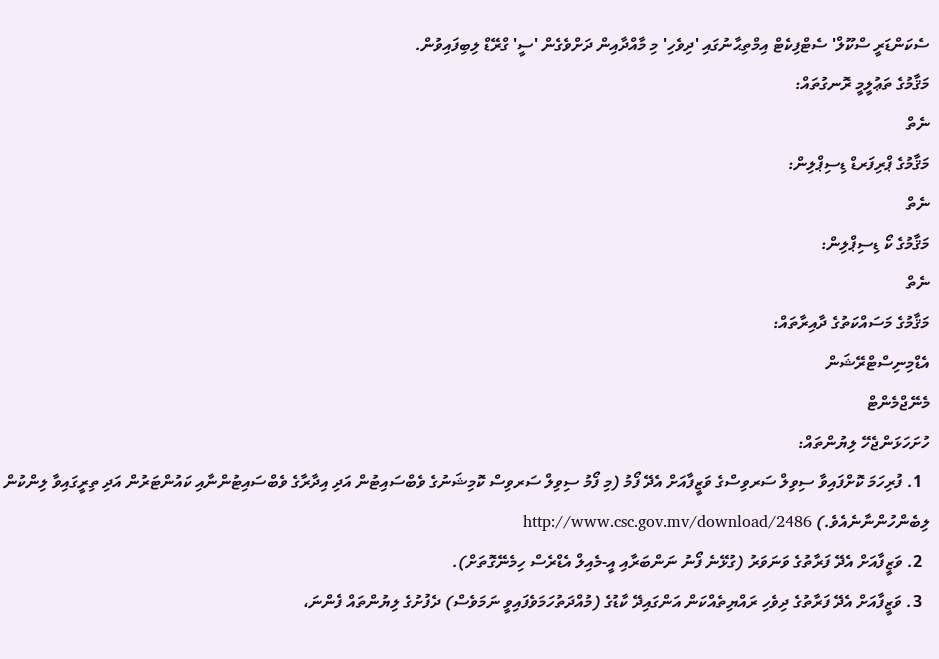ސެކަންޑަރީ ސްކޫލް' ސެޓްފިކެޓް އިމްތިޙާނުގައި 'ދިވެހި' މި މާއްދާއިން ދަށްވެގެން 'ސީ' ގްރޭޑް ލިބިފައިވުން.
މަޤާމުގެ ތަޢުލީމީ ރޮނގުތައް:
ނެތް
މަޤާމުގެ ޕްރިފަރޑް ޑިސިޕްލިން:
ނެތް
މަޤާމުގެ ކޯ ޑިސިޕްލިން:
ނެތް
މަޤާމުގެ މަސައްކަތުގެ ދާއިރާތައް:
އެޑްމިނިސްޓްރޭޝަން
މެނޭޖްމެންޓް
ހުށަހަޅަންޖެހޭ ލިޔުންތައް:
  1. ފުރިހަމަ ކޮށްފައިވާ ސިވިލް ސަރވިސްގެ ވަޒީފާއަށް އެދޭ ފޯމު (މި ފޯމު ސިވިލް ސަރވިސް ކޮމިޝަނުގެ ވެބްސައިޓުން އަދި އިދާރާގެ ވެބްސައިޓުންނާއި ކައުންޓަރުން އަދި ތިރީގައިވާ ލިންކުން ލިބެންހުންނާނެއެވެ.) http://www.csc.gov.mv/download/2486
  2. ވަޒީފާއަށް އެދޭ ފަރާތުގެ ވަނަވަރު (ގުޅޭނެ ފޯނު ނަންބަރާއި އީ-މެއިލް އެޑްރެސް ހިމެނޭގޮތަށް).
  3. ވަޒީފާއަށް އެދޭ ފަރާތުގެ ދިވެހި ރައްޔިތެއްކަން އަންގައިދޭ ކާޑުގެ (މުއްދަތުހަމަވެފައިވީ ނަމަވެސް) ދެފުށުގެ ލިޔުންތައް ފެންނަ،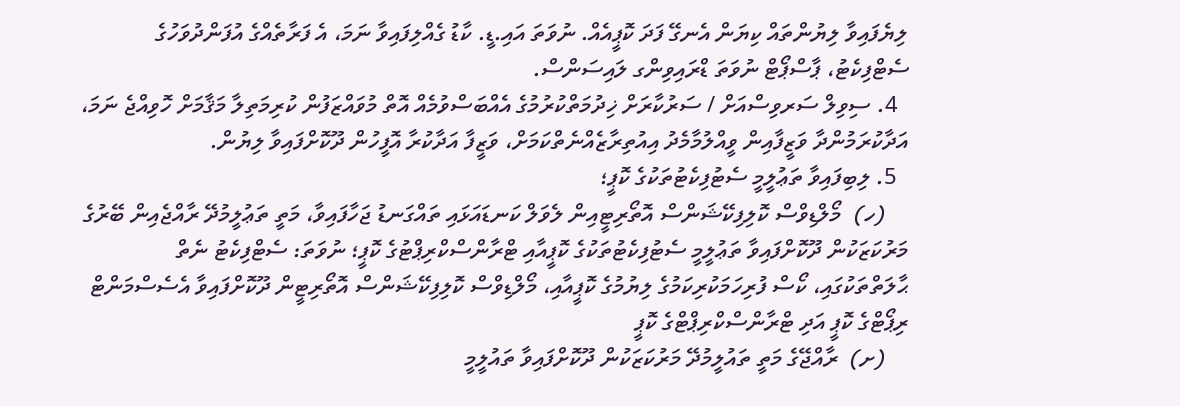ލިޔެފައިވާ ލިޔުންތައް ކިޔަން އެނގޭ ފަދަ ކޮޕީއެއް. ނުވަތަ އައި.ޑީ. ކާޑު ގެއްލިފައިވާ ނަމަ، އެ ފަރާތެއްގެ އުފަންދުވަހުގެ ސެޓްފިކެޓު، ޕާސްޕޯޓް ނުވަތަ ޑްރައިވިންގ ލައިސަންސް.
  4. ސިވިލް ސަރވިސްއަށް / ސަރުކާރަށް ޚިދުމަތްކުރުމުގެ އެއްބަސްވުމެއް އޮތް މުވައްޒަފުން ކުރިމަތިލާ މަޤާމަށް ހޮވިއްޖެ ނަމަ، އަދާކުރަމުންދާ ވަޒީފާއިން ވީއްލުމާމެދު އިއުތިރާޒެއްނެތްކަމަށް، ވަޒީފާ އަދާކުރާ އޮފީހުން ދޫކޮށްފައިވާ ލިޔުން.
  5. ލިބިފައިވާ ތަޢުލީމީ ސެޓުފިކެޓުތަކުގެ ކޮޕީ؛
    (ހ)  މޯލްޑިވްސް ކޮލިފިކޭޝަންސް އޮތޯރިޓީއިން ލެވަލް ކަނޑައަޅައި ތައްގަނޑު ޖަހާފައިވާ، މަތީ ތަޢުލީމުދޭ ރާއްޖެއިން ބޭރުގެ މަރުކަޒަކުން ދޫކޮށްފައިވާ ތަޢުލީމީ ސެޓުފިކެޓުތަކުގެ ކޮޕީއާއި ޓްރާންސްކްރިޕްޓުގެ ކޮޕީ؛ ނުވަތަ: ސެޓްފިކެޓު ނެތް ޙާލަތްތަކުގައި، ކޯސް ފުރިހަމަކުރިކަމުގެ ލިޔުމުގެ ކޮޕީއާއި، މޯލްޑިވްސް ކޮލިފިކޭޝަންސް އޮތޯރިޓީން ދޫކޮށްފައިވާ އެސެސްމަންޓް ރިޕޯޓްގެ ކޮޕީ އަދި ޓްރާންސްކްރިޕްޓްގެ ކޮޕީ
    (ށ)  ރާއްޖޭގެ މަތީ ތައުލީމުދޭ މަރުކަޒަކުން ދޫކޮށްފައިވާ ތައުލީމީ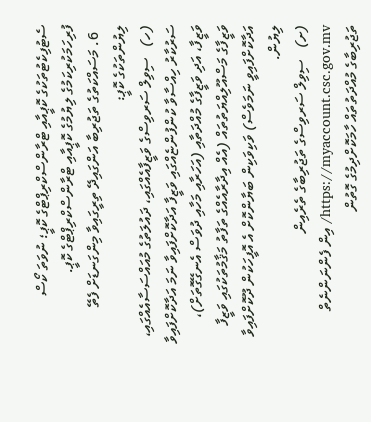ސެޓުފިކެޓުތަކުގެ ކޮޕީއާއި ޓްރާންސްކްރިޕްޓްގެ ކޮޕީ؛ ނުވަތަ ކޯސް ފުރިހަމަކުރިކަމުގެ ލިޔުމުގެ ކޮޕީއާއި ޓްރާންސްކްރިޕްޓްގެ ކޮޕީ.
  6. މަސައްކަތުގެ ތަޖުރިބާ އަންގައިދޭ ތިރީގައިވާ މިންގަނޑަށް ފެތޭ ލިޔުންތަކުގެ ކޮޕީ:
(ހ)   ސިވިލް ސަރވިސްގެ ވަޒީފާއެއްގައި، ދައުލަތުގެ މުއައްސަސާއެއްގައި، ސަރުކާރު ހިއްސާވާ ކުންފުންޏެއްގައި ވަޒީފާ އަދާކޮށްފައިވާ ނަމަ އަދާކޮށްފައިވާ ވަޒީފާ، އަދި ވަޒީފާގެ މުއްދަތާއި (އަހަރާއި މަހާއި ދުވަސް އެނގޭގޮތަށް)، ވަޒީފާގެ މަސްއޫލިއްޔަތުތައް (އެއް އިދާރާއެއްގެ ތަފާތު މަޤާމުތަކުގައި ވަޒީފާ އަދާކޮށްފައިވީ ނަމަވެސް) ވަކިވަކިން ބަޔާންކޮށް އެ އޮފީހަކުން ދޫކޮށްފައިވާ ލިޔުން.
(ށ)   ސިވިލް ސަރވިސްގެ ތަޖުރިބާގެ ތެރެއިން https://myaccount.csc.gov.mv/ އިން ފެންނަންނެތް ތަޖުރިބާގެ މުއްދަތުތައް ހާމަކޮށްދިމުގެ ގޮތުން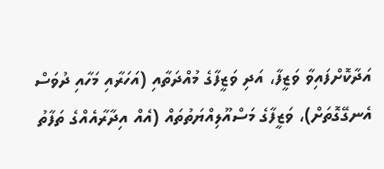އަދާކޮށްފައިވާ ވަޒީފާ، އަދި ވަޒީފާގެ މުއްދަތާއި (އަހަރާއި މަހާއި ދުވަސް އެނގޭގޮތަށް)، ވަޒީފާގެ މަސްއޫލިއްޔަތުތައް (އެއް އިދާރާއެއްގެ ތަފާތު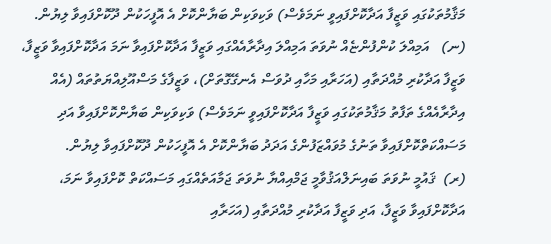މަޤާމުތަކުގައި ވަޒީފާ އަދާކޮށްފައިވީ ނަމަވެސް) ވަކިވަކިން ބަޔާންކޮށް އެ އޮފީހަކުން ދޫކޮށްފައިވާ ލިޔުން.
(ނ)   އަމިއްލަ ކުންފުންޏެއް ނުވަތަ އަމިއްލަ އިދާރާއެއްގައި ވަޒީފާ އަދާކޮށްފައިވާ ނަމަ އަދާކޮށްފައިވާ ވަޒީފާ، ވަޒީފާ އަދާކުރި މުއްދަތާއި (އަހަރާއި މަހާއި ދުވަސް އެނގޭގޮތަށް)، ވަޒީފާގެ މަސްއޫލިއްޔަތުތައް (އެއް އިދާރާއެއްގެ ތަފާތު މަޤާމުތަކުގައި ވަޒީފާ އަދާކޮށްފައިވީ ނަމަވެސް) ވަކިވަކިން ބަޔާންކޮށްފައިވާ އަދި މަސައްކަތްކޮށްފައިވާ ތަނުގެ މުވައްޒަފުންގެ އަދަދު ބަޔާންކޮށް އެ އޮފީހަކުން ދޫކޮށްފައިވާ ލިޔުން.
(ރ)  ޤައުމީ ނުވަތަ ބައިނަލްއަޤުވާމީ ޖަމްއިއްޔާ ނުވަތަ ޖަމާއަތެއްގައި މަސައްކަތް ކޮށްފައިވާ ނަމަ، އަދާކޮށްފައިވާ ވަޒީފާ، އަދި ވަޒީފާ އަދާކުރި މުއްދަތާއި (އަހަރާއި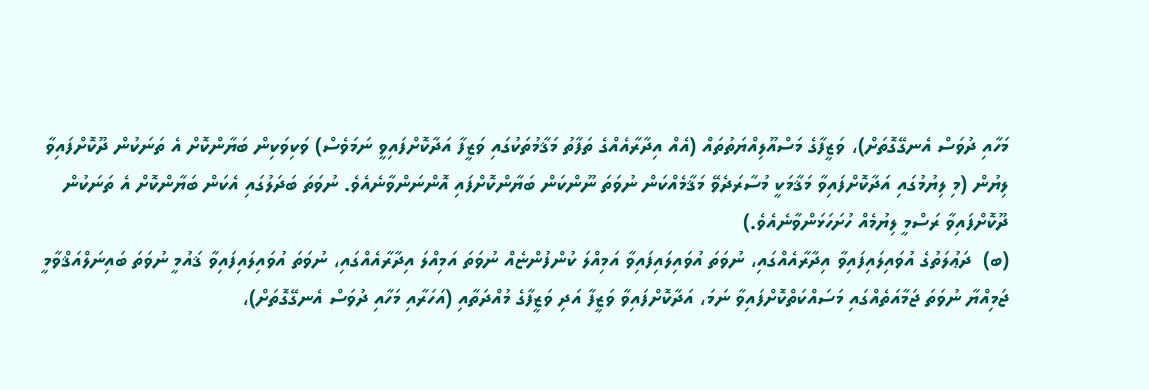މަހާއި ދުވަސް އެނގޭގޮތަށް)، ވަޒީފާގެ މަސްއޫލިއްޔަތުތައް (އެއް އިދާރާއެއްގެ ތަފާތު މަޤާމުތަކުގައި ވަޒީފާ އަދާކޮށްފައިވީ ނަމަވެސް) ވަކިވަކިން ބަޔާންކޮށް އެ ތަނަކުން ދޫކޮށްފައިވާ ލިޔުން (މި ލިޔުމުގައި އަދާކޮށްފައިވާ މަޤާމަކީ މުސާރަދެވޭ މަޤާމެއްކަން ނުވަތަ ނޫންކަން ބަޔާންކޮށްފައި އޮންނަންވާނެއެވެ. ނުވަތަ ބަދަލުގައި އެކަން ބަޔާންކޮށް އެ ތަނަކުން ދޫކޮށްފައިވާ ރަސްމީ ލިޔުމެއް ހުށަހަޅަންވާނެއެވެ.)
(ބ)  ދަޢުލަތުގެ އުވައިލައިފައިވާ އިދާރާއެއްގައި، ނުވަތަ އުވައިލައިފައިވާ އަމިއްލަ ކުންފުންޏެއް ނުވަތަ އަމިއްލަ އިދާރާއެއްގައި، ނުވަތަ އުވައިލައިފައިވާ ޤައުމީ ނުވަތަ ބައިނަލްއަޤްވާމީ ޖަމިއްޔާ ނުވަތަ ޖަމާއަތެއްގައި މަސައްކަތްކޮށްފައިވާ ނަމަ، އަދާކޮށްފައިވާ ވަޒީފާ އަދި ވަޒީފާގެ މުއްދަތާއި (އަހަރާއި މަހާއި ދުވަސް އެނގޭގޮތަށް)،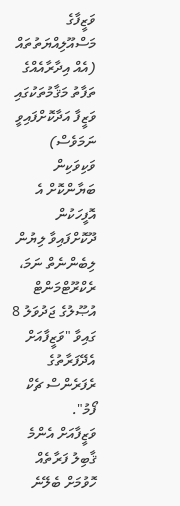ވަޒީފާގެ މަސްއޫލިއްޔަތުތައް (އެއް އިދާރާއެއްގެ ތަފާތު މަޤާމުތަކުގައި ވަޒީފާ އަދާކޮށްފައިވީ ނަމަވެސް) ވަކިވަކިން ބަޔާންކޮށް އެ އޮފީހަކުން ދޫކޮށްފައިވާ ލިޔުން ލިބެންނެތް ނަމަ، ރެކްރޫޓްމަންޓް އުޞޫލުގެ ޖަދުވަލު 8 ގައިވާ "ވަޒީފާއަށް އެދޭފަރާތުގެ ރެފަރެންސް ޗެކް ފޯމު".
ވަޒީފާއަށް އެންމެ ޤާބިލު ފަރާތެއް ހޮވުމަށް ބެލޭނެ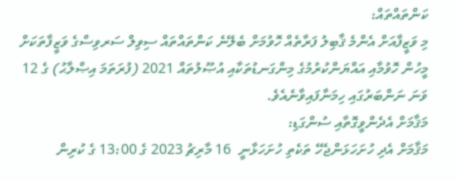ކަންތައްތައް:
މި ވަޒީފާއަށް އެންމެ ޤާބިލު ފަރާތެއް ހޮވުމަށް ބެލޭނެ ކަންތައްތައް ސިވިލް ސަރވިސްގެ ވަޒީފާތަކަށް މީހުން ހޮވުމާއި އައްޔަންކުރުމުގެ މިންގަނޑުތަކާއި އުޞޫލުތައް 2021 (ފުރަތަމަ އިޞްލާޙު) ގެ 12 ވަނަ ނަންބަރުގައި ހިމަނާފައިވާނެއެވެ.
މަޤާމަށް އެދެންވީގޮތާއި ސުންގަޑި:
މަޤާމަށް އެދި ހުށަހަޅަންޖެހޭ ތަކެތި ހުށަހަޅާނީ  16 މާރިޗު 2023 ގެ 13:00 ގެ ކުރިން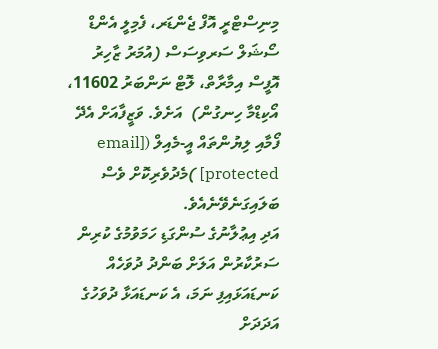މިނިސްޓްރީ އޮފް ޖެންޑަރ، ފެމިލީ އެންޑް ސޯޝަލް ސަރވިސަސް (އުމަރު ޒާހިރު އޮފީސް އިމާރާތް، ލޮޓް ނަންބަރު 11602، އޯކިޑްމާ ހިނގުން)  އަށެވެ. ވަޒީފާއަށް އެދޭ ފޯމާއި ލިޔުންތައް އީ-މެއިލް ([email protected] )މެދުވެރިކޮށް ވެސް ބަލައިގަނެވޭނެއެވެ.
އަދި އިޢުލާނުގެ ސުންގަޑި ހަމަވުމުގެ ކުރިން ސަރުކާރުން އަލަށް ބަންދު ދުވަހެއް ކަނޑައަޅައިފި ނަމަ، އެ ކަނޑައަޅާ ދުވަހުގެ އަދަދަށް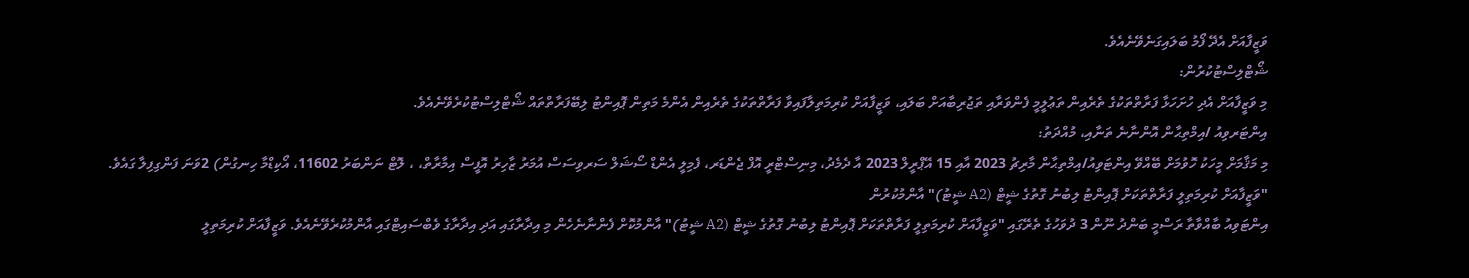ވަޒީފާއަށް އެދޭ ފޯމު ބަލައިގަނެވޭނެއެވެ.
ޝޯޓްލިސްޓުކުރުން:
މި ވަޒީފާއަށް އެދި ހުށަހަޅާ ފަރާތްތަކުގެ ތެރެއިން ތަޢުލީމީ ފެންވަރާއި ތަޖުރިބާއަށް ބަލައި، ވަޒީފާއަށް ކުރިމަތިލާފައިވާ ފަރާތްތަކުގެ ތެރެއިން އެންމެ މަތިން ޕޮއިންޓު ލިބޭފަރާތްތައް ޝޯޓްލިސްޓުކުރެވޭނެއެވެ.
އިންޓަރވިއު /އިމްތިޙާން އޮންނާނެ ތަނާއި، މުއްދަތު:
މި މަޤާމަށް މީހަކު ހޮވުމަށް ބޭއްވޭ އިންޓަވިއު/އިމްތިޙާން މާރިޗު 2023 އާއި 15 އޭޕްރީލް 2023 އާ ދެމެދު، މިނިސްޓްރީ އޮފް ޖެންޑަރ، ފެމިލީ އެންޑް ސޯޝަލް ސަރވިސަސް އުމަރު ޒާހިރު އޮފީސް އިމާރާތް، ، ލޮޓް ނަންބަރު 11602، އޯކިޑްމާ ހިނގުން) 2ވަނަ ފަންގިފިލާ ގައެވެ.
"ވަޒީފާއަށް ކުރިމަތިލީ ފަރާތްތަކަށް ޕޮއިންޓު ލިބުނު ގޮތުގެ ޝީޓް (A2 ޝީޓު)" އާންމުކުރުން
އިންޓަވިއު ބާއްވާތާ ރަސްމީ ބަންދު ނޫން 3 ދުވަހުގެ ތެރޭގައި "ވަޒީފާއަށް ކުރިމަތިލީ ފަރާތްތަކަށް ޕޮއިންޓު ލިބުނު ގޮތުގެ ޝީޓް (A2 ޝީޓު)" އާންމުކޮށް ފެންނާނެހެން މި އިދާރާގައި އަދި އިދާރާގެ ވެބްސައިޓްގައި އާންމުކުރެވޭނެއެވެ. ވަޒީފާއަށް ކުރިމަތިލީ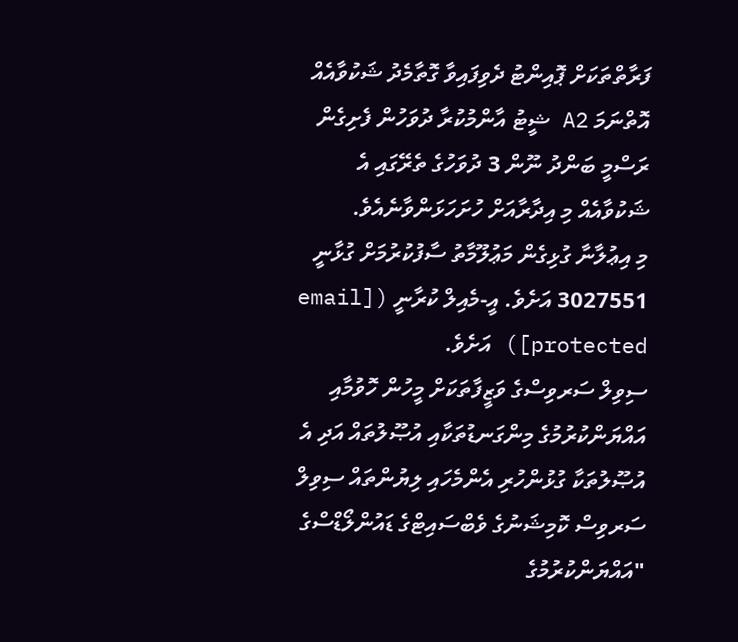ފަރާތްތަކަށް ޕޮއިންޓު ދެވިފައިވާ ގޮތާމެދު ޝަކުވާއެއް އޮތްނަމަ A2 ޝީޓު އާންމުކުރާ ދުވަހުން ފެށިގެން ރަސްމީ ބަންދު ނޫން 3 ދުވަހުގެ ތެރޭގައި އެ ޝަކުވާއެއް މި އިދާރާއަށް ހުށަހަޅަންވާނެއެވެ.
މި އިޢުލާނާ ގުޅިގެން މަޢުލޫމާތު ސާފުކުރުމަށް ގުޅާނީ 3027551 އަށެވެ. އީ-މެއިލް ކުރާނީ ([email protected]) އަށެވެ.
ސިވިލް ސަރވިސްގެ ވަޒީފާތަކަށް މީހުން ހޮވުމާއި އައްޔަންކުރުމުގެ މިންގަނޑުތަކާއި އުޞޫލުތައް އަދި އެ އުޞޫލުތަކާ ގުޅުންހުރި އެންމެހައި ލިޔުންތައް ސިވިލް ސަރވިސް ކޮމިޝަނުގެ ވެބްސައިޓްގެ ޑައުންލޯޑްސްގެ "އައްޔަންކުރުމުގެ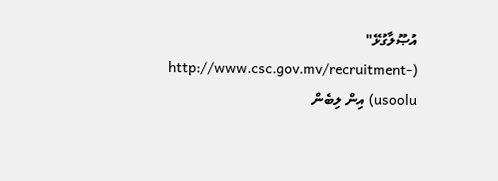އުޞޫލާގުޅޭ" (http://www.csc.gov.mv/recruitment-usoolu) އިން ލިބެން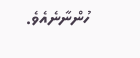ހުންނާނެއެވެ.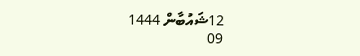12ޝައުބާން 1444
09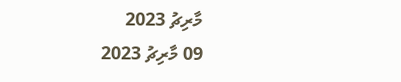މާރިޗު 2023
09 މާރިޗު 2023